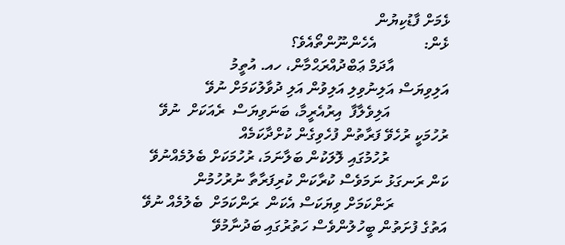ޅެމަށް ފާޑުކިޔުން
ޅެން:            އެހެންނޫންތޯއެވެ؟
              އާދަމް ޢަބްދުއްރަޙްމާން، ހއ. އުތީމު
އަލިވިޔަސް އަލިނުވިލި އަލިވުން އަލި ދުވާލުކަމަށް ނުވޭ
               އަލިވެލާފާ  އިރުއެރީމާ، ބަނަވިޔަސް  ރެއަކަށް  ނުވޭ
ރުހުމަކީ ރުހެވޭ ފަރާތުން ފުހެވިގެން ކުށްދާކަމެއް
               ރުހުމުގައި ލޮލަކުން ބަލާނަމަ، ރުހުމަކަށް ބެލުމެއްނުވޭ
ކަން ރަނގަޅު ނަމަވެސް ކުރާކަން ކުރިފަރާތާ ނުރުހުމުން
              ރަންކަމަށް ވިޔަކަސް އެކަން  ރަންކަމަށް  ބެލުމެއް ނުވޭ
އަތުގެ ފުށަތުން ބީހުލުންވެސް ހަތުރުގައި ބަދުނާމުވޭ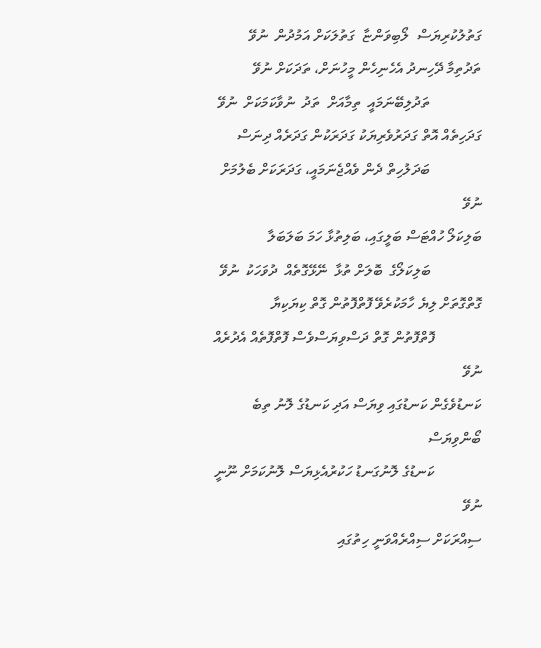ގަތުލުކުރިޔަސް  ލޯބިވަންޏާ  ގަތުލަކަށް އަމުދުން  ނުވޭ
ތަދުތިމާ ދޭހިނދު އެހެނިހެން މީހުނަށް، ތަދަކަށް ނުވޭ
              ތަދުލިބޭނަމައީ  ތިމާއަށް  ތަދު  ނުވާކަމަކަށް  ނުވޭ
ގަދަހިތެއް އޮތް ގަދަރުވެރިޔަކު ގަދަރަކުން ގަދަރެއް ދިނަސް
              ބަދަލުހިތް ދެން ވެއްޖެނަމައީ، ގަދަރަކަށް ބެލުމަށް ނުވޭ
ބަލިކަލޯ ހުއްޓަސް ބަލީގައި، ބަލިތުޅާ ހަމަ ބަލަބަލާ
              ބަލިކަލޯގެ  ބޮލަށް ތުޅާ  ނޭޅޭގޮތެއް  ދުވަހަކު  ނުވޭ
ގޮތްގޮތަށް ލިޔެ ހާމަކުރެވޭ ފޮތްފޮތުން ގޮތް ކިޔަކިޔާ
             ފޮތްފޮތުން ގޮތް ދަސްވިޔަސްވެސް ފޮތްފޮތެއް އެދުރެއް ނުވޭ
ކަނޑުވެގެން ކަނޑުގައި ވިޔަސް އަދި ކަނޑުގެ ލޮނު ތިބެ ބޯންވިޔަސް
             ކަނޑުގެ ލޮނުގަނޑު ހަކުރުއެޅިޔަސް ލޮނުކަމަށް ނޫނީ ނުވޭ
ސިއްރަކަށް ސިއްރެއްވަނީ ހިތުގައި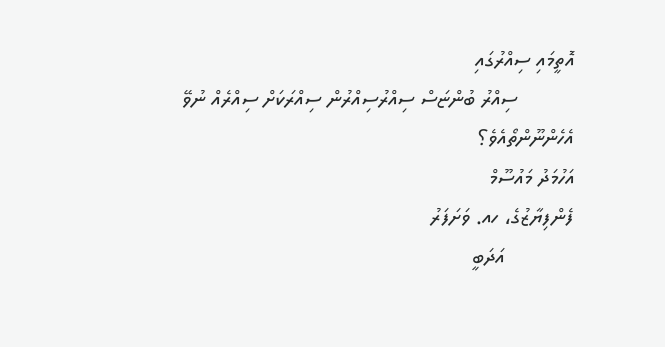އޮތީމައި ސިއްރުގައި
          ސިއްރު ބުންޏަސް ސިއްރުސިއްރުން ސިއްރަކަށް ސިއްރެއް ނުވޭ
އެހެންނޫންތޯއެވެ؟
އަހުމަދު މައުސޫމް
ފެންފިޔާޒުގެ، ހއ. ވަށަފަރު
            އަދަބީ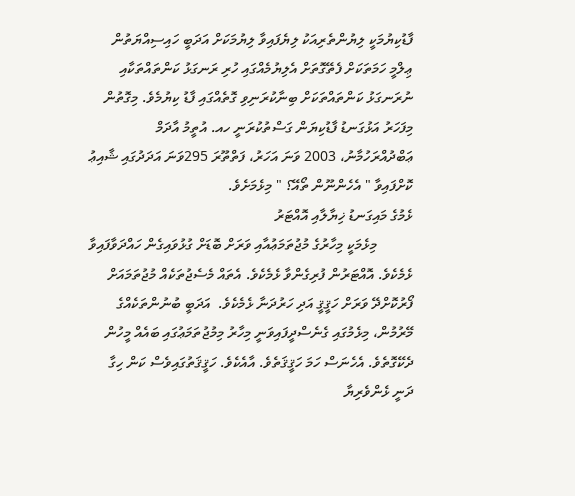ފާޑުކިޔުމަކީ ލިޔުންތެރިއަކު ލިޔެފައިވާ ލިޔުމަކަށް އަދަބީ ހައިސިއްޔަތުން ޢިލްމީ ހަމަތަކަށް ފެތޭގޮތަށް އެލިޔުމެއްގައި ހުރި ރަނގަޅު ކަންތައްތަކާއި ނުރަނގަޅު ކަންތައްތަކަށް ބިނާކުރަނިވި ގޮތެއްގައި ފާޑު ކިޔުމެވެ. މިގޮތުން މިފަހަރު އަޅުގަނޑު ފާޑުކިޔަން ގަސްތުކުރަނީ ހއ. އުތީމު އާދަމް ޢަބްދުއްރަހުމާނު، 2003 ވަނަ އަހަރު، ފަތްތޫރަ 295ވަނަ އަދަދުގައި ޝާއިޢު ކޮށްފައިވާ " އެހެންނޫން ތޯއޭ؟ " މިޅެމަށެވެ.
ޅެމުގެ މައިގަނޑު ޚިޔާލާއި އޮއްޓަރު
          މިޅެމަކީ މިހާރުގެ މުޖުތަމަޢުއާއި ވަރަށް ބޮޑަށް ގުޅުވައިގެން ހައްދަވާފައިވާ ޅެމެކެވެ. އޮއްޓަރުން ފުރިގެންވާ ޅެމެކެވެ. އެތައް މެސެޖުތަކެއް މުޖުތަމައަށް ފޯރުކޮށްދޭ ވަރަށް ހަޤީޤީ އަދި ހަރުދަނާ ޅެމެކެވެ.  އަދަބީ ބުނުންތަކެއްގެ މޭރުމުން، މިޅެމުގައި ގެނެސްދީފައިވަނީ މިހާރު މިމުޖުތަމަޢުގައި ބައެއް މީހުން ދެކޭގޮތެވެ. އެހެނަސް ހަމަ ހަޤީޤަތެވެ. އާއެކެވެ. ހަޤީޤަތުގައިވެސް ކަން ހިގާ ދަނީ ޅެންވެރިޔާ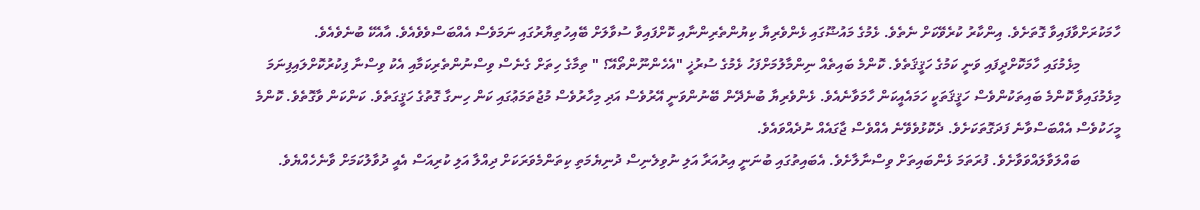ހާމަކުރަށްވާފައިވާ ގޮތަށެވެ. އިންކާރު ކުރެވޭކަށް ނެތެވެ. ޅެމުގެ މައުޟޫގައި ޅެންވެރިޔާ ކިޔުންތެރިންނާއި ކޮށްފައިވާ ސުވާލަށް ބޭއިހުތިޔާރުގައި ނަމަވެސް އެއްބަސްވެވެއެވެ. އާއެކޭ ބުނެވެއެވެ.
           މިޅެމުގައި ހާމަކޮށްދީފައި ވަނީ ކަމުގެ ހަޤީޤަތެވެ. ކޮންމެ ބައިތެއް ނިންމާލުމަށްފަހު ޅެމުގެ ސުރުޚީ "އެހެންނޫންތޯއޭ؟ " ތިމާގެ ހިތަށް ގެނެސް ވިސްނުންތެރިކަމާއި އެކު ވިސްނާ ފިކުރުކޮށްލައިފިނަމަ މިޅެމުގައިވާ ކޮންމެ ބައިތަކުންވެސް ހަޤީޤަތަކީ ހަމައެއީކަން ހާމަވާނެއެވެ. ޅެންވެރިޔާ ބުނެދޭން ބޭނުންވަނީ އޭރުވެސް އަދި މިހާރުވެސް މުޖުތަމަޢުގައި ކަން ހިނގާ ގޮތުގެ ހަޤީގަތެވެ. ކަންކަން ވާގޮތެވެ. ކޮންމެ މީހަކުވެސް އެއްބަސްވާނެ ފަދަގޮތަކަށެވެ. ދެކޮޅުވެވޭނެ އެއްވެސް ޖާގައެއް ނުދެއްވައެވެ.
           ބައްލަވާލައްވަވާށެވެ. ފުރަތަމަ ޅެންބައިތަށް ވިސްނާލާށެވެ. އެބައިތުގައި ބުނަނީ އިރުއަރާ އަލި ނުވިލެނިސް ދުނިޔެމަތި ކިތަންމެވަރަކަށް ދިއްލާ އަލި ކުރިއަސް އެއީ ދުވާލުކަމަށް ވާނެހެއްޔެވެ.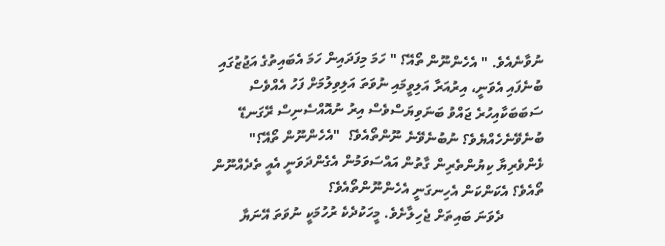ނުވާނެއެވެ. " އެހެންނޫން ތޯއޭ؟ " ހަމަ މިފަދައިން ހަމަ އެބައިތުގެ އަޖުޒުގައި ބުނެފައި އެވަނީ، އިރުއަރާ އަލިވީމައި ނުވަތަ އަލިވިލުމަށް ފަހު އެއްވެސް ސަބަބަކާއިހުރެ ޖައްވު ބަނަވިޔަސްވެސް އިރު ނުއޮއްސެނިސް ރޭގަނޑޭ ބުނެވޭނެހެއްޔެވެ؟ ނުބުނެވޭނެ ނޫންތޯއެވެ؟  "އެހެންނޫން ތޯއޭ؟" ޅެންވެރިޔާ ކިޔުންތެރިން ގާތުން އައްސަވަމުން އެގެންދަވަނީ އެއީ ތެދެއްނޫން ތޯއެވެ؟ އެކަންކަން އެހިނގަނީ އެހެންނޫންތޯއެވެ؟
           ދެވަނަ ބައިތަށް ޖެހިލާށެވެ. މީހަކުދެކެ ރުހުމަކީ ނުވަތަ އޭނަޔާ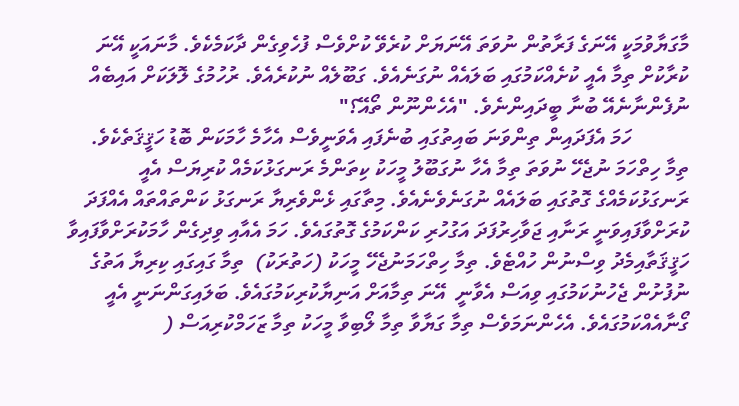މާގަޔާވުމަކީ އޭނަގެ ފަރާތުން ނުވަތަ އޭނަޔަށް ކުރެވޭ ކުށްވެސް ފުހެވިގެން ދާކަމެކެވެ. މާނައަކީ އޭނަ ކުރާކުށް ތިމާ އެއީ ކުށެއްކަމުގައި ބަލައެއް ނުގަނެއެވެ. ގަބޫލެއް ނުކުރެއެވެ. ރުހުމުގެ ލޮލަކަށް އައިބެއް ނުފެންނާނެއޭ ބުނާ ބީދައިންނެވެ. "އެހެންނޫން ތޯއޭ؟"
           ހަމަ އެފަދައިން ތިންވަނަ ބައިތުގައި ބުނެފައި އެވަނީވެސް އެހާމެ ހާމަކަން ބޮޑު ހަޤީޤަތެކެވެ. ތިމާ ހިތްހަމަ ނުޖެހޭ ނުވަތަ ތިމާ އެހާ ނުގަބޫލު މީހަކު ކިތަންމެ ރަނގަޅުކަމެއް ކުރިޔަސް އެއީ ރަނގަޅުކަމެއްގެ ގޮތުގައި ބަލައެއް ނުގަނެވެނެއެވެ. މިތާގައި ޅެންވެރިޔާ ރަނގަޅު ކަންތައްތައް އެއްފަދަ ކުރަށްވާފައިވަނީ ރަނާއި ޖަވާހިރުފަދަ އަގުހުރި ކަންކަމުގެ ގޮތުގައެވެ. ހަމަ އެއާއި ވިދިގެން ހާމަކުރަށްވާފައިވާ ހަޤީޤަތާއިމެދު ވިސްނުން ހުއްޓެވެ. ތިމާ ހިތްހަމަނުޖެހޭ މީހަކު (ހަތުރަކު)  ތިމާ ގައިގައި ކިރިޔާ އަތުގެ ނުފުށުން ޖެހުނުކަމުގައި ވިއަސް އެވާނީ  އޭނަ ތިމާއަށް އަނިޔާކުރިކަމުގައެވެ. ބަލައިގަންނަނީ އެއީ ގޯނާއެއްކަމުގައެވެ. އެހެންނަމަވެސް ތިމާ ގަޔާވާ ތިމާ ލޯބިވާ މީހަކު ތިމާ ޒަހަމްކުރިއަސް (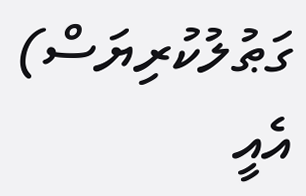ގަޠުލުކުރިޔަސް) އެއީ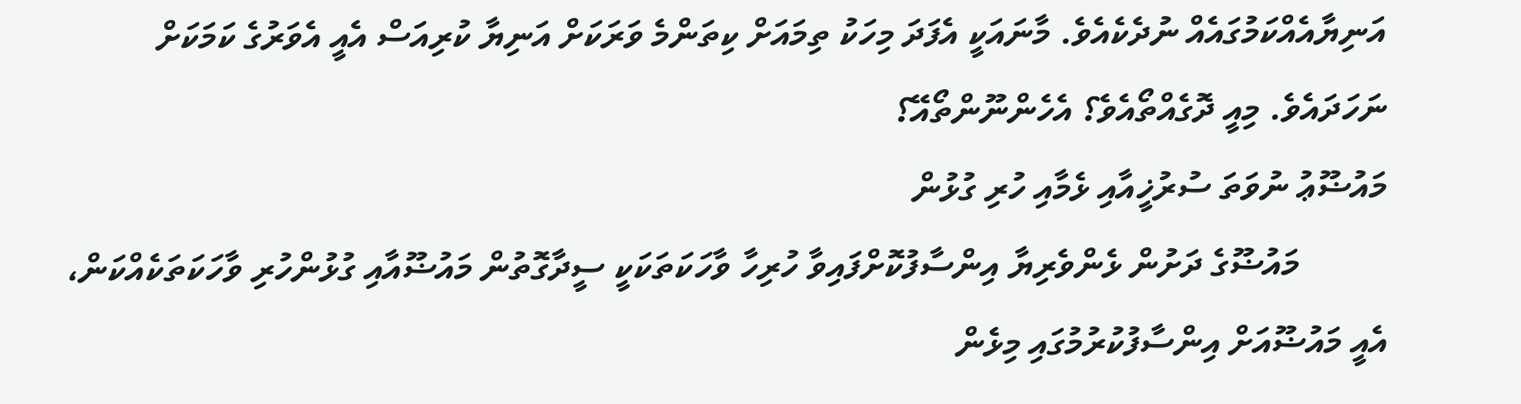އަނިޔާއެއްކަމުގައެއް ނުދެކެއެވެ. މާނައަކީ އެފަދަ މިހަކު ތިމައަށް ކިތަންމެ ވަރަކަށް އަނިޔާ ކުރިއަސް އެއީ އެވަރުގެ ކަމަކަށް ނަހަދައެވެ. މިއީ ދޮގެއްތޯއެވެ؟ އެހެންނޫންތޯއޭ؟
މައުޟޫޢު ނުވަތަ ސުރުޚީއާއި ޅެމާއި ހުރި ގުޅުން
          މައުޟޫގެ ދަށުން ޅެންވެރިޔާ އިންސާފުކޮށްފައިވާ ހުރިހާ ވާހަކަތަކަކީ ސީދާގޮތުން މައުޟޫއާއި ގުޅުންހުރި ވާހަކަތަކެއްކަން، އެއީ މައުޟޫއަށް އިންސާފުކުރުމުގައި މިޅެން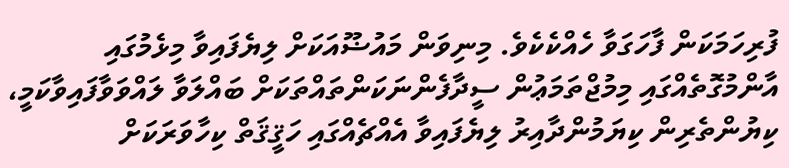ފުރިހަމަކަން ފާހަގަވާ ހެއްކެކެވެ. މިނިވަން މައުޟޫއަކަށް ލިޔެފައިވާ މިޅެމުގައި އާންމުގޮތެއްގައި މިމުޖްތަމަޢުން ސީދާފެންނަކަންތައްތަކަށް ބައްލަވާ ލައްވަވާފައިވާކަމީ، ކިޔުންތެރިން ކިޔަމުންދާއިރު ލިޔެފައިވާ އެއްޗެއްގައި ހަޤީޤަތް ކިހާވަރަކަށް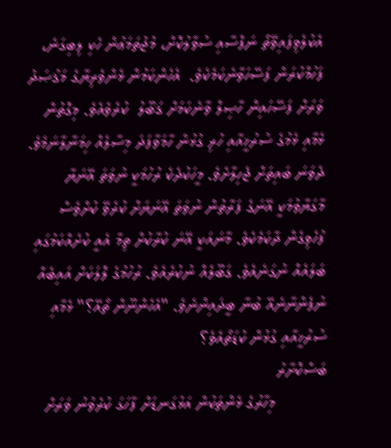އެކުލެވިފައިވޭތޯ ނަފްސާއި ސުވާލުކޮށް، މުޖުތަމަޢުން ހެކި ލިބިގަނެ، ފަހުމްކުރަން ފަސޭހަވާނެކަމެކެވެ.  އެހެންކަމުން ޅެންވެރިޔާގެ މަޤުޞަދު ވަރަށް ފަސޭހައިން ހާޞިލް ވާނެކަމަށް ޤަބޫލު  ކުރެވެއެވެ. މިގޮތުން ޅެމާއި ޅެމުގެ ސުރުޚީއާއި ހުރި ގުޅުން ހާމަވާފަދަ މިސާލެއް ހިމަނާލާނަމެވެ. ދެވަނަ ބައިތަށް ޖެހިލާށެވެ. މީހަކުދެކެ ރުހުމަކީ ނުވަތަ އޭނަޔާ މާގަޔާވުމަކީ އޭނަގެ ފަރާތުން ނުވަތަ އޭނަޔަށް ކުރެވޭ ކުށްވެސް ފުހެވިގެން ދާކަމެކެވެ. މާނައަކީ އޭނަ ކުރާކުށް ތިމާ އެއީ ކުށެއްކަމުގައި ބަލައެއް ނުގަނެއެވެ. ގަބޫލެއް ނުކުރެއެވެ. ރުހުމުގެ ލޮލަކަށް އައިބެއް ނުފެންނާނެއޭ ބުނާ ބީދައިންނެވެ. "އެހެންނޫން ތޯއޭ؟" ޅެމާއި ސުރުޚީއާއި ގުޅުން ކުޑަތޯއެވެ؟
ބަސްކޮށާރު
           މިހާރުގެ ޅެންތަކުން އަޅުގަނޑަށް ފާހަގަ ކުރެވުނު ވަރަށް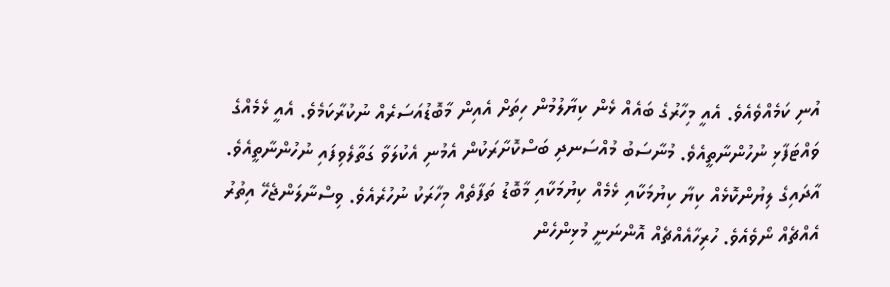އުނި ކަމެއްވެއެވެ. އެއީ މިހާރުގެ ބައެއް ޅެން ކިޔާލުމުން ހިތަށް އެއިން މާބޮޑުއަސަރެއް ނުކުރާކަމެވެ. އެއީ ޅެމެއްގެ ވައްޓަފާޅި ނުހުންނާތީއެވެ. މުނާސަބު މުއްސަނދި ބަސްކޮށާރަކުން އެމުނި އެކުލަވާ ގަތާލެވިފައި ނުހުންނާތީއެވެ. އާދައިގެ ލިޔުންކޮޅެއް ކިޔާ ކިޔުމަކާއި ޅެމެއް ކިޔުމަކާއި މާބޮޑު ތަފާތެއް މިހާރަކު ނުހުރެއެވެ. ވިސްނާލަންޖެހޭ އިތުރު އެއްޗެއް ނޯވެއެވެ. ހުރިހާއެއްޗެއް އޮންނަނީ މުޅިންހެން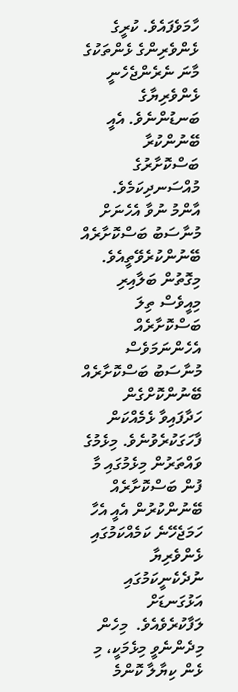ހާމަވެފައެވެ. ކުރީގެ ޅެންވެރިންގެ ޅެންތަކުގެ މާނަ ނެރެންޖެހެނީ ޅެންވެރިޔާގެ ބަނޑުންނެވެ. އެއީ ބޭނުންކުރާ ބަސްކޮށާރުގެ މުއްސަނދިކަމެވެ. އާންމު ނުވާ އެހެނަށް މުނާސަބު ބަސްކޮށާރެއް ބޭނުންކުރެވޭތީއެވެ. މިގޮތުން ބަލާއިރި މިއީވެސް ތިލަ ބަސްކޮށާރެއް އެހެންނަމަވެސް މުނާސަބު ބަސްކޮށާރެއް ބޭނުންކޮށްގެން ހަދާފައިވާ ޅެމެއްކަން ފާހަގަކުރެވުނެވެ. މިޅެމުގެ ވައްތަރުން މިޅެމުގައި މާ ފުން ބަސްކޮށާރެއް ބޭނުންކުރުން އެއީ އެހާ ހަމަޖެހޭނެ ކަމެއްކަމުގައި ޅެންވެރިޔާ ނުދެކެނީކަމުގައި އަޅުގަނޑަށް ލަފާކުރެވެއެވެ.  މިހެން މިދެންނެވީ މިޅެމަކީ، މި ޅެން ކިޔާލާ ކޮންމެ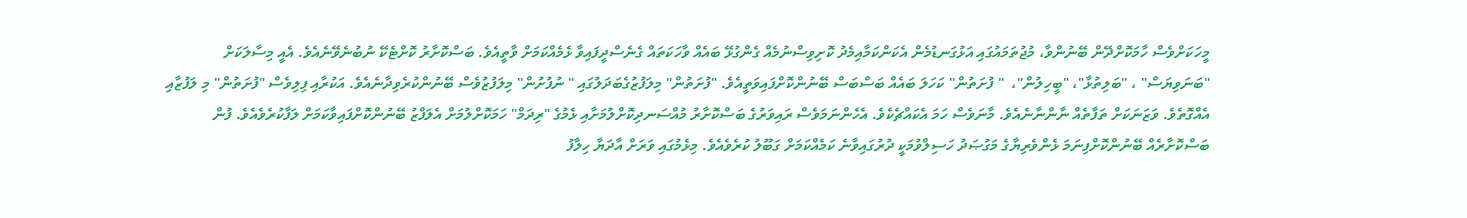މީހަކަށްވެސް ހާމަކޮށްދޭން ބޭނުންވާ، މުޖުތަމައުގައި އަޅުގަނޑުމެން އެކަންކަމާއިމެދު ކޮށިވިސްނުމެއް ގެންގުޅޭ ބައެއް ވާހަކަތައް ގެނެސްދީފައިވާ ޅެމެއްކަމަށް ވާތީއެވެ. ބަސްކޮށާރު ކޮށްޓެކޭ ނުބުނެވޭނެއެވެ. އެއީ މިސާލަކަށް "ބަނަވިޔަސް" ، "ބަލިތުޅާ"، "ބީހިލުން"،  " ފުށަތުން" ކަހަލަ ބައެއް ބަސްބަސް ބޭނުންކޮށްފައިވަތީއެވެ. "ފުށަތުން" މިލަފުޒުގެބަދަލުގައި " ނުފުށުން" މިލަފުޒުވެސް ބޭނުންކުރެވިދާނެއެވެ. އަކުރާއި ފިލިވެސް "ފުށަތުން" މި ލަފުޒާއި އެއްގޮތެވެ. ވަޒަނަކަށް ތަފާތެއް ނާންނާނެއެވެ. މާނަވެސް ހަމަ އެކައްޗެކެވެ. އެހެންނަމަވެސް ރައިވަރުގެ ބަސްކޮށާރު މުއްސަނދިކޮށްލުމަށާއި ޅެމުގެ "ރިދަމް" ހަމަކޮށްލުމަށް އެލަފްޒު ބޭނުންކޮށްފައިވާކަމަށް ލަފާކުރެވެއެވެ. ފުން ބަސްކޮށާރެއް ބޭނުންކޮށްފިނަމަ ޅެންވެރިޔާގެ މަގުޞަދު ހަސިލްވުމަކީ ދުރުގައިވާނެ ކަމެއްކަމަށް ގަބޫލު ކުރެވެއެވެ. މިޅެމުގައި ވަރަށް އާދަޔާ ހިލާފު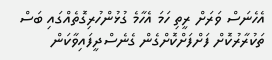އެހެނަސް ވަރަށް ރީތި ހަމަ އެހާމެ ގުޅުންހުރިގޮތެއްގައި ބަސް ތަކުރާރުކޮށް ފަށްފަށްކޮށްގެން ގެނެސްދީފައިވާކަން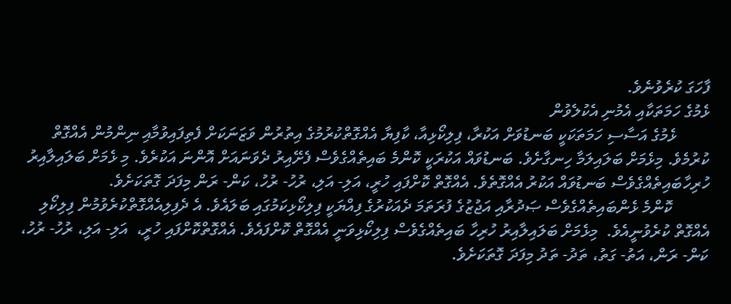ފާހަގަ ކުރެވުނެވެ.
ޅެމުގެ ހަމަތަކާއި އެމުނި އެކުލެވުން
        ޅެމުގެ އަސާސި ހަމަތަކަކީ ބަނޑުވަށް އަކުރާ، ފިލިކޯޅިއާ، ކާފިޔާ އެއްގޮތްކުރުމުގެ އިތުރުން ވަޒަނަކަށް ފެތިފައިވުމާއި ނިންމުން އެއްގޮތް ކުރުމެވެ. މިޅެމަށް ބަލައިލަމާ ހިނގާށެވެ. ބަނޑުވައް އަކުރަކީ ކޮންމެ ބައިތެއްގެވެސް ފެށޭއިރު ދެވަނައަށް އޮންނަ އަކުރެވެ. މި ޅެމަށް ބަލައިލާއިރު ހުރިހާބައިތެއްގެވެސް ބަނޑުވައް އަކުރު އެއްގޮތެވެ. އެއްގޮތް ކޮށްފައި ހުރީ، އަލި- އަލި، ރުހު- ރުހު، ކަން- ރަން މިފަދަ ގޮތަކަށެވެ.
         ކޮންމެ ޅެންބައިތެއްގެވެސް ޞަދުރާއި އަޖުޒުގެ ފުރަތަމަ ދެއަކުރުގެ ފިއްޔަކީ ފިލިކޯޅިކަމުގައި ބަލައެވެ. އެ ދެފިލިއެއްގޮތްކުރެވުމުން ފިލިކޯލި އެއްގޮތް ކުރެވުނީއެވެ.  މިޅެމަށް ބަލައިލާއިރު ހުރިހާ ބައިތެއްގެވެސް ފިލިކޯޅިވަނީ އެއްގޮތް ކޮށްފައެވެ. އެއްގޮތްކޮށްފައި ހުރީ،  އަލި- އަލި، ރުހު- ރުހު، ކަން- ރަން، އަތު- ގަތު، ތަދު- ތަދު މިފަދަ ގޮތަކަށެވެ.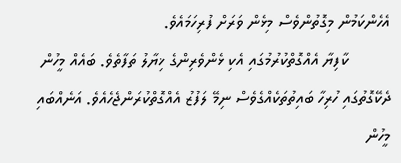އެހެންކަމުން މިގޮތުންވެސް މިޅެން ވަރަށް ފުރިހަމައެވެ.
         ކާފިޔާ އެއްގޮތްކުރުމުގައި އެކި ޅެންވެރިންގެ ޚިޔާލު ތަފާތެވެ. ބައެއް މީހުން ދެކޭގޮތުގައި ހުރިހާ ބައިތުތަކެއްގެވެސް ނިމޭ ލަފުޒު އެއްގޮތްކުރަންޖެހެއެވެ. އަނެއްބައި މީހުން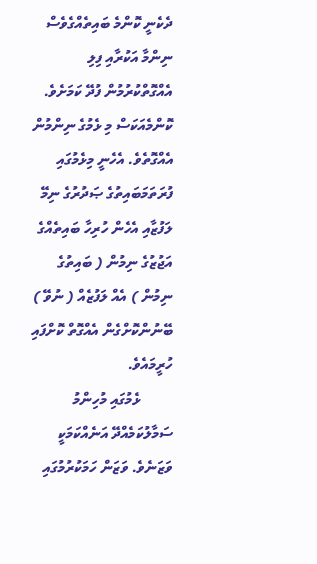ދެކެނީ ކޮންމެ ބައިތެއްގެވެސް ނިންމާ އަކުރާއި ފިލި އެއްގޮތްކުރުމުން ފުދޭ ކަމަށެވެ. ކޮންމެއަކަސް މި ޅެމުގެ ނިންމުން އެއްގޮތެވެ. އެހެނީ މިޅެމުގައި ފުރަތަމަބައިތުގެ ޞަދުރުގެ ނިމޭ ލަފުޒާއި އެހެން ހުރިހާ ބައިތެއްގެ އަޖުޒުގެ ނިމުން ( ބައިތުގެ ނިމުން ) އެއް ލަފުޒެއް ( ނުވޭ ) ބޭނުންކޮށްގެން އެއްގޮތް ކޮށްފައި ހުރީމައެވެ.
         ޅެމުގައި މުހިންމު ސަމާލުކަމެއްދޭ އަނެއްކަމަކީ ވަޒަނެވެ. ވަޒަން ހަމަކުރުމުގައި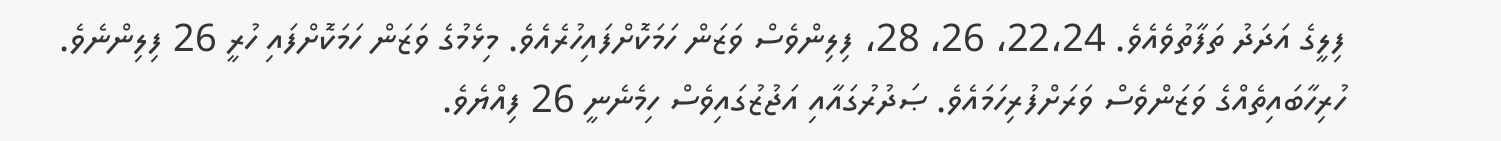ފިލީގެ އަދަދު ތަފާތުވެއެވެ. 22،24، 26، 28، ފިލިންވެސް ވަޒަން ހަމަކޮށްފައިހުރެއެވެ. މިޅެމުގެ ވަޒަން ހަމަކޮށްފައި ހުރީ 26 ފިލިންނެވެ. ހުރިހާބައިތެއްގެ ވަޒަންވެސް ވަރަށްފުރިހަމައެވެ. ޞަދުރުގައާއި އަޖުޒުގައިވެސް ހިމެނެނީ 26 ފިއްޔެވެ.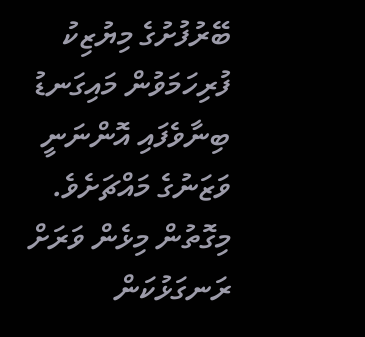ބޭރުފުށުގެ މިޔުޒިކު ފުރިހަމަވުން މައިގަނޑު ބިނާވެފައި އޮންނަނީ ވަޒަނުގެ މައްޗަށެވެ. މިގޮތުން މިޅެން ވަރަށް ރަނގަޅުކަން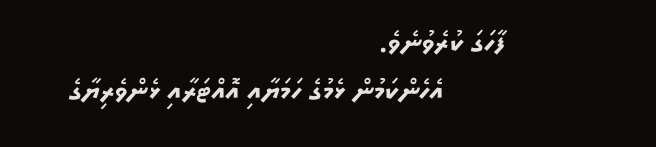ފާހަގަ ކުރެވުނެވެ.
        އެހެންކަމުން ޅެމުގެ ހަމަޔާއި އޮއްޓަރާއި ޅެންވެރިޔާގެ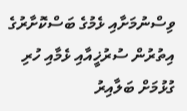ވިސްނުމަށާއި ޅެމުގެ ބަސްކޮށާރުގެ އިތުރުން ސުރުޚީއާއި ޅެމާއި ހުރި ގުޅުމަށް ބަލާއިރު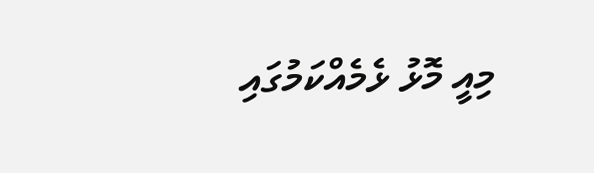މިއީ މޮޅު ޅެމެއްކަމުގައި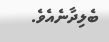ބެލިދާނެއެވެ.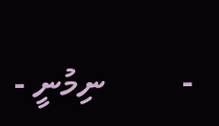-         ނިމުނީ -